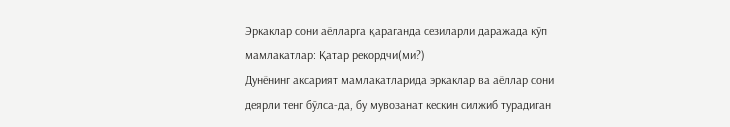Эркаклар сони аёлларга қараганда сезиларли даражада кўп мамлакатлар: Қатар рекордчи(ми?)
Дунёнинг аксарият мамлакатларида эркаклар ва аёллар сони деярли тенг бўлса-да, бу мувозанат кескин силжиб турадиган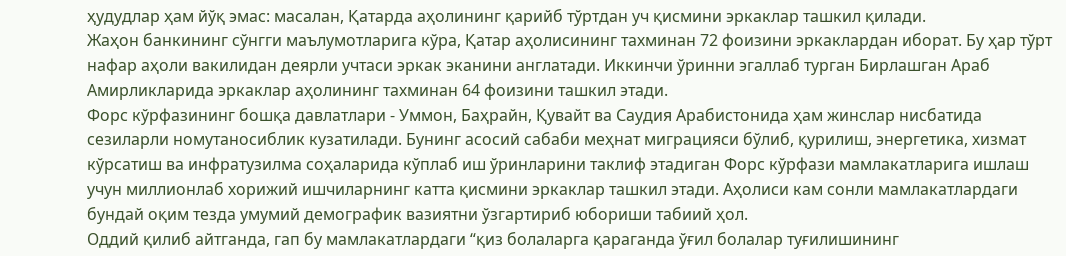ҳудудлар ҳам йўқ эмас: масалан, Қатарда аҳолининг қарийб тўртдан уч қисмини эркаклар ташкил қилади.
Жаҳон банкининг сўнгги маълумотларига кўра, Қатар аҳолисининг тахминан 72 фоизини эркаклардан иборат. Бу ҳар тўрт нафар аҳоли вакилидан деярли учтаси эркак эканини англатади. Иккинчи ўринни эгаллаб турган Бирлашган Араб Амирликларида эркаклар аҳолининг тахминан 64 фоизини ташкил этади.
Форс кўрфазининг бошқа давлатлари - Уммон, Баҳрайн, Қувайт ва Саудия Арабистонида ҳам жинслар нисбатида сезиларли номутаносиблик кузатилади. Бунинг асосий сабаби меҳнат миграцияси бўлиб, қурилиш, энергетика, хизмат кўрсатиш ва инфратузилма соҳаларида кўплаб иш ўринларини таклиф этадиган Форс кўрфази мамлакатларига ишлаш учун миллионлаб хорижий ишчиларнинг катта қисмини эркаклар ташкил этади. Аҳолиси кам сонли мамлакатлардаги бундай оқим тезда умумий демографик вазиятни ўзгартириб юбориши табиий ҳол.
Оддий қилиб айтганда, гап бу мамлакатлардаги “қиз болаларга қараганда ўғил болалар туғилишининг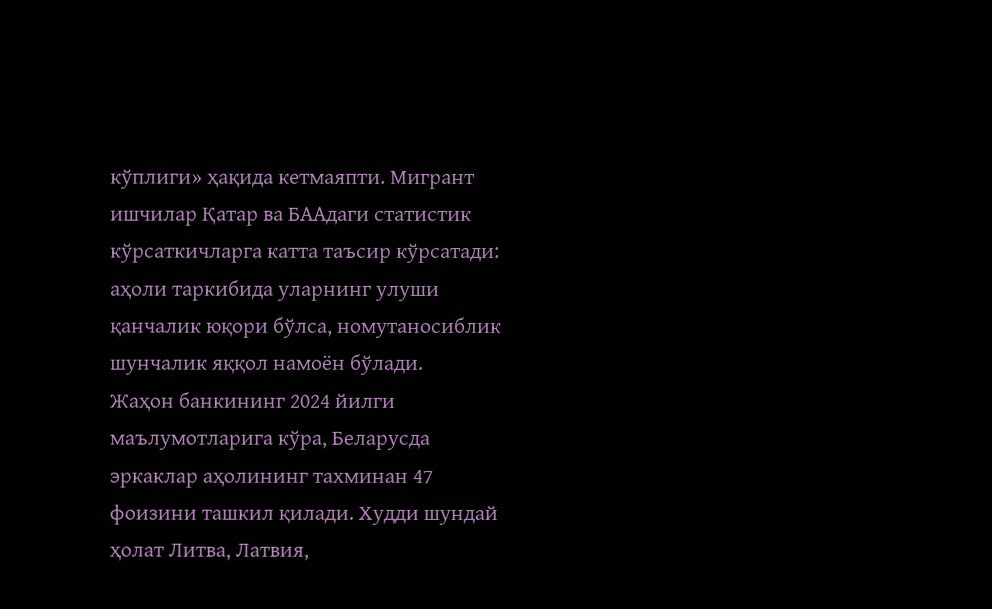кўплиги» ҳақида кетмаяпти. Мигрант ишчилар Қатар ва БААдаги статистик кўрсаткичларга катта таъсир кўрсатади: аҳоли таркибида уларнинг улуши қанчалик юқори бўлса, номутаносиблик шунчалик яққол намоён бўлади.
Жаҳон банкининг 2024 йилги маълумотларига кўра, Беларусда эркаклар аҳолининг тахминан 47 фоизини ташкил қилади. Худди шундай ҳолат Литва, Латвия,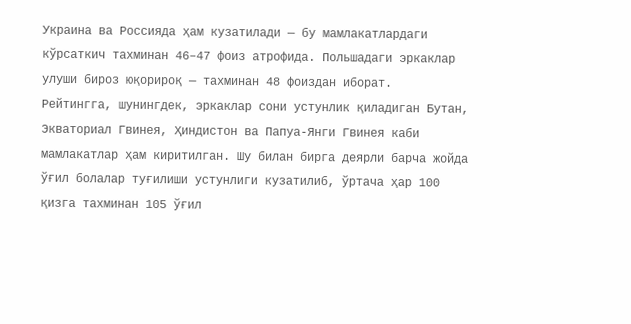Украина ва Россияда ҳам кузатилади — бу мамлакатлардаги кўрсаткич тахминан 46–47 фоиз атрофида. Польшадаги эркаклар улуши бироз юқорироқ — тахминан 48 фоиздан иборат.
Рейтингга, шунингдек, эркаклар сони устунлик қиладиган Бутан, Экваториал Гвинея, Ҳиндистон ва Папуа-Янги Гвинея каби мамлакатлар ҳам киритилган. Шу билан бирга деярли барча жойда ўғил болалар туғилиши устунлиги кузатилиб, ўртача ҳар 100 қизга тахминан 105 ўғил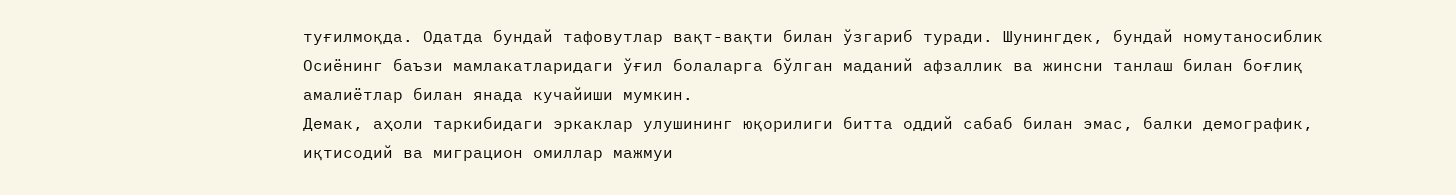туғилмоқда. Одатда бундай тафовутлар вақт-вақти билан ўзгариб туради. Шунингдек, бундай номутаносиблик Осиёнинг баъзи мамлакатларидаги ўғил болаларга бўлган маданий афзаллик ва жинсни танлаш билан боғлиқ амалиётлар билан янада кучайиши мумкин.
Демак, аҳоли таркибидаги эркаклар улушининг юқорилиги битта оддий сабаб билан эмас, балки демографик, иқтисодий ва миграцион омиллар мажмуи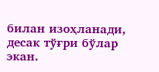билан изоҳланади, десак тўғри бўлар экан.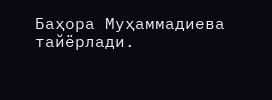Баҳора Муҳаммадиева тайёрлади.